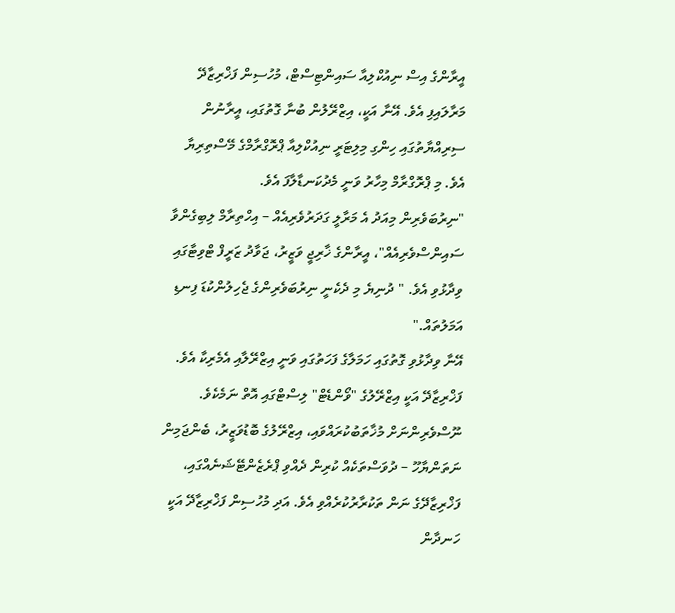އީރާންގެ އިސް ނިއުކްލިއާ ސައިންޓިސްޓް، މުހުސިން ފަޚްރިޒާދޭ މަރާލައިފި އެވެ. އޭނާ އަކީ، އިޒްރޭލުން ބުނާ ގޮތުގައި، އީރާނުން ސިރިއްޔާތުގައި ހިންގި މިލިޓަރީ ނިއުކްލިއާ ޕްރޮގްރާމްގެ މޭސްތިރިޔާ އެވެ. މި ޕްރޮގްރާމް މިހާރު ވަނީ މެދުކަނޑާލާފަ އެވެ.
"ނިރުބަވެރިން މިއަދު އެ މަރާލީ ގަދަރުވެރިއެއް – އިހްތިރާމް ލިބިގެންވާ ސައިންސްވެރިއެއް"، އީރާންގެ ޚާރިޖީ ވަޒީރު، ޖަވާދު ޒަރީފް ޓްވިޓާގައި ވިދާޅުވި އެވެ. " ދުނިޔެ މި ދެކެނީ ނިރުބަވެރިންގެ ޖެހިލުންކުޑަ ފިނޑި އަމަލުތައް."
އޭނާ ވިދާޅުވި ގޮތުގައި ހަމަލާގެ ފަހަތުގައި ވަނީ އިޒްރޭލާއި އެމެރިކާ އެވެ.
ފަޚްރިޒާދޭ އަކީ އިޒްރޭލުގެ "ވޯންޑެޓް" ލިސްޓްގައި އޮތް ނަމެކެވެ. ނޫސްވެރިންނަށް މުޚާތަބުކުރައްވައި، އިޒްރޭލުގެ ބޮޑުވަޒީރު، ބެންޖަމިން ނަތަންޔާހޫ – ދުވަސްތަކެއް ކުރިން ދެއްވި ޕްރެޒެންޓޭޝަނެއްގައި، ފަޚްރިޒާދޭގެ ނަން ތަކުރާރުކުރެއްވި އެވެ. އަދި މުހުސިން ފަޚްރިޒާދޭ އަކީ ހަނދާން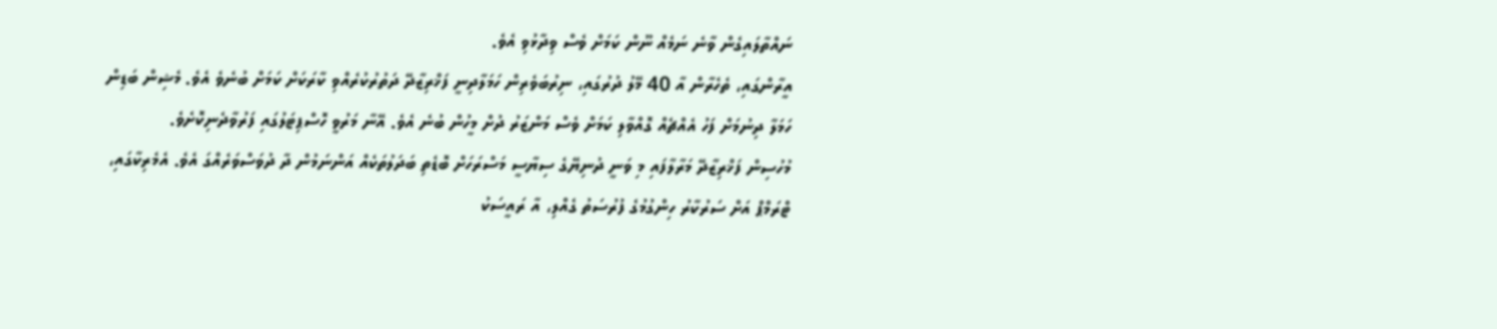ނައްތާލައިގެން ވާނެ ނަމެއް ނޫން ކަމަށް ވެސް ވިދާޅުވި އެވެ.
އީރާންގައި، ތެހެރާން އާ 40 މޭލު ދުރުގައި، ނިރުބަވެރިން ހަމަލާދިނީ ފަޚްރިޒާދޭ ދަތުރުކުރެއްވި ކާރަކަށް ކަމަށް ބުނެވެ އެވެ. މެޝިން ބަޑިން ހަމަލާ ދިނުމަށް ފަހު އެއްޗެއް ގޮއްވާލި ކަމަށް ވެސް މަންޒަރު ދުށް މީހުން ބުނެ އެވެ. އޭނާ މަރުވީ ހޮސްޕިޓަލުގައި ފަރުވާދެނިކޮށެވެ.
މުހުސިން ފަޚްރިޒާދޭ މަރާލާފައި މި ވަނީ ދުނިޔޭގެ ސިޔާސީ މަސްރަހަށް ބޮޑެތި ބަދަލުތަކެއް އަންނަމުން ދާ ދުވަސްވަރެއްގަ އެވެ. އެމެރިކާގައި، ޓްރަމްޕް އަށް ސަރުކާރު ހިންގުމުގެ ފުރުސަތު ގެއްލި، އާ ރައީސަކު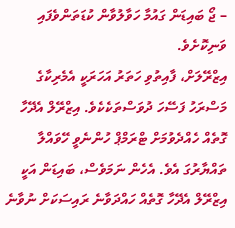– ޖޯ ބައިޑަން ގައުމާ ހަވާލުވާން ކުޑަތަންވެފައި ވަނިކޮށެވެ.
އިޒްރޭލަށް، ފާއިތުވި ހަތަރު އަހަރަކީ އެމެރިކާގެ މަސްރަހު ފަސޭހަ ދުވަސްތަކެކެވެ. އިޒްރޭލް އެދޭހާ ގޮތެއް ހެއްދެވުމަށް ޓްރަމްޕް ހުންނެވީ ހޭވައްލާ ތައްޔާރުގަ އެވެ. އެހެން ނަމަވެސް، ބައިޑަން އަކީ އިޒްރޭލް އެދޭހާ ގޮތެއް ހައްދަވާނެ ރައިސަކަށް ނުވާނެ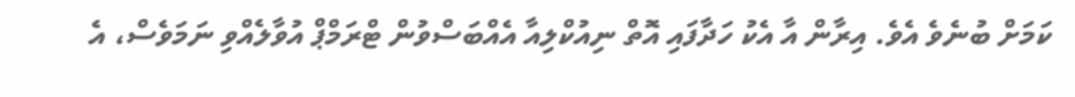ކަމަށް ބުނެވެ އެވެ. އިރާން އާ އެކު ހަދާފައި އޮތް ނިއުކްލިއާ އެއްބަސްވުން ޓްރަމްޕް އުވާލެއްވި ނަމަވެސް، އެ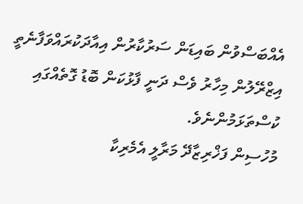އެއްބަސްވުން ބައިޑަން ސަރުކާރުން އިއާދަކުރައްވަފާނެތީ އިޒްރޭލުން މިހާރު ވެސް ދަނީ ފާޅުކަން ބޮޑު ގޮތެއްގައި ކުސްތަޅަމުންނެވެ.
މުހުސިން ފަޚްރިޒާދޭ މަރާލީ އެމެރިކާ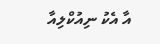އާ އެކު ނިއުކްލިއާ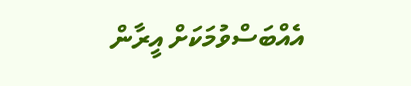އެއްބަސްވުމަކަށް އީރާން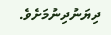ދިޔަނުދިނުމަށެވެ.